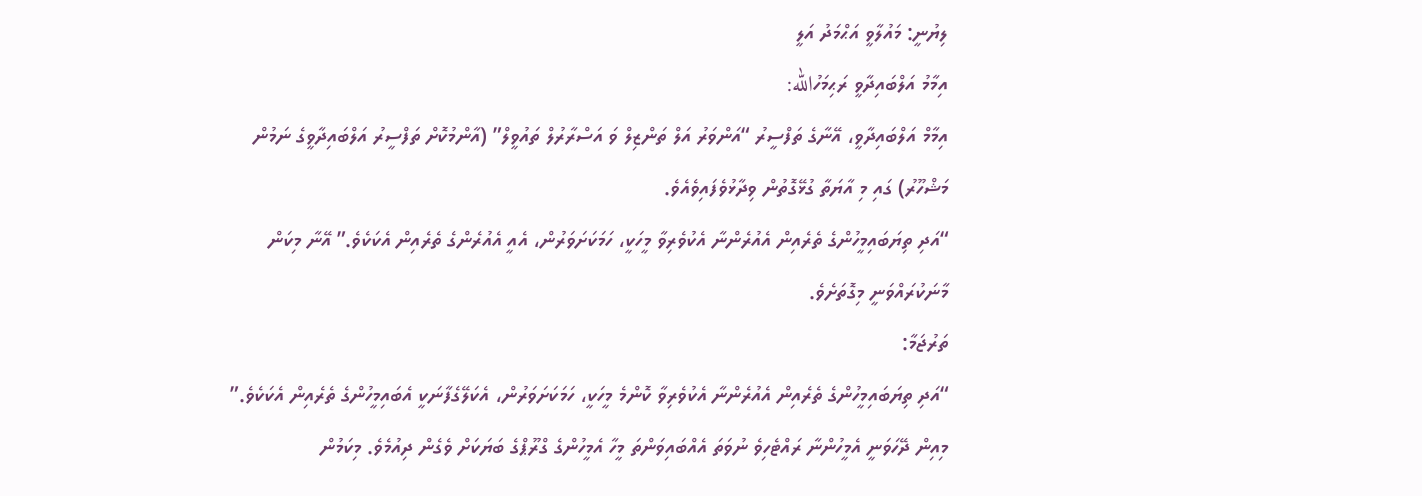ލިޔުނީ: މައުލާވީ އަޙްމަދު އަލީ
އިމާމު އަލްބައިދާވީ ރަޙިމަހުالله:
އިމާމް އަލްބައިދާވީ، އޭނާގެ ތަފްސީރު “އަންވަރު އަލް ތަންޒިލް ވަ އަސްރާރުލް ތައުވީލް” (އާންމުކޮށް ތަފްސީރު އަލްބައިދާވީގެ ނަމުން މަޝްހޫރު) ގައި މި އާޔަތާ ގުޅޭގޮތުން ވިދާޅުވެފައިވެއެވެ.
“އަދި ތިޔަބައިމީހުންގެ ތެރެއިން އެއުރެންނާ އެކުވެރިވާ މީހަކީ، ހަމަކަށަވަރުން، އެއީ އެއުރެންގެ ތެރެއިން އެކަކެވެ.” އޭނާ މިކަން މާނަކުރައްވަނީ މިގޮތަށެވެ.
ތަރުޖަމާ:
“އަދި ތިޔަބައިމީހުންގެ ތެރެއިން އެއުރެންނާ އެކުވެރިވާ ކޮންމެ މީހަކީ، ހަމަކަށަވަރުން، އެކަލޭގެފާނަކީ އެބައިމީހުންގެ ތެރެއިން އެކަކެވެ.”
މިއިން ދޭހަވަނީ އެމީހުންނާ ރައްޓެހިވެ ނުވަތަ އެއްބައިވަންތަ މީހާ އެމީހުންގެ ގްރޫޕްގެ ބަޔަކަށް ވެގެން ދިއުމެވެ. މިކަމުން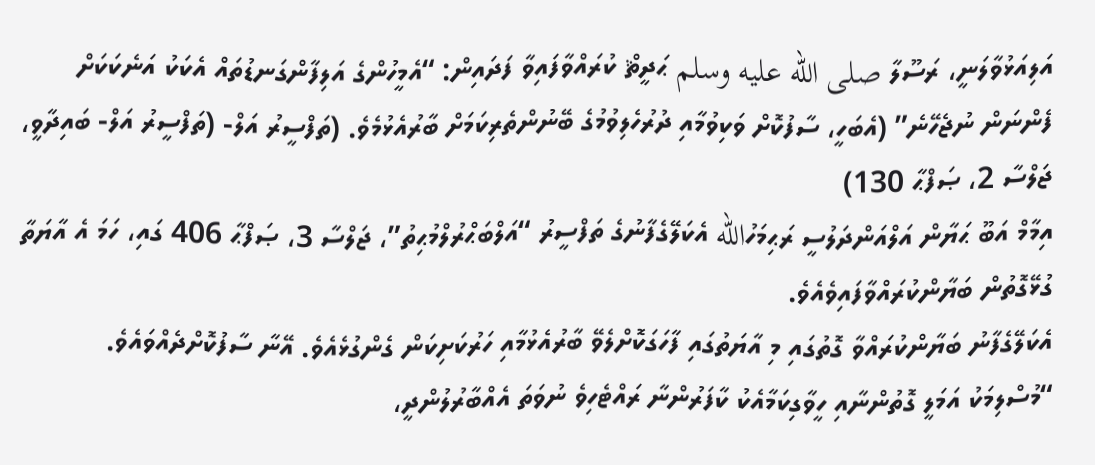އަލިއަޅުވާލަނީ، ރަސޫލާ صلى الله عليه وسلم ޙަދީޘް ކުރައްވާފައިވާ ފަދައިން: “އެމީހުންގެ އަލިފާންގަނޑުތައް އެކަކު އަނެކަކަށް ފެންނަން ނުޖެހޭނެ” (އެބަހީ، ސާފުކޮށް ވަކިވުމާއި ދުރުހެލިވުމުގެ ބޭނުންތެރިކަމަށް ބާރުއެޅުމެވެ. (ތަފްސީރު އަލް- (ތަފްސީރު އަލް- ބައިދާވީ، ޖަލްސާ 2، ޞަފްޙާ 130)
އިމާމް އަބޫ ޙަޔާން އަލްއަންދަލުސީ ރަޙިމަހުالله އެކަލޭގެފާނުގެ ތަފްސީރު “އަލްބަޙްރުލްމުޙިތު”، ޖަލްސާ 3، ޞަފްޙާ 406 ގައި، ހަމަ އެ އާޔަތާ ގުޅޭގޮތުން ބަޔާންކުރައްވާފައިވެއެވެ.
އެކަލޭގެފާނު ބަޔާންކުރައްވާ ގޮތުގައި މި އާޔަތުގައި ފާހަގަކޮށްލެވޭ ބާރުއެޅުމާއި ހަރުކަށިކަން ގެންގުޅެއެވެ. އޭނާ ސާފުކޮށްދެއްވައެވެ.
“މުސްލިމަކު އަމަލީ ގޮތުންނާއި ހީވާގިކަމާއެކު ކާފަރުންނާ ރައްޓެހިވެ ނުވަތަ އެއްބާރުލުންދީ،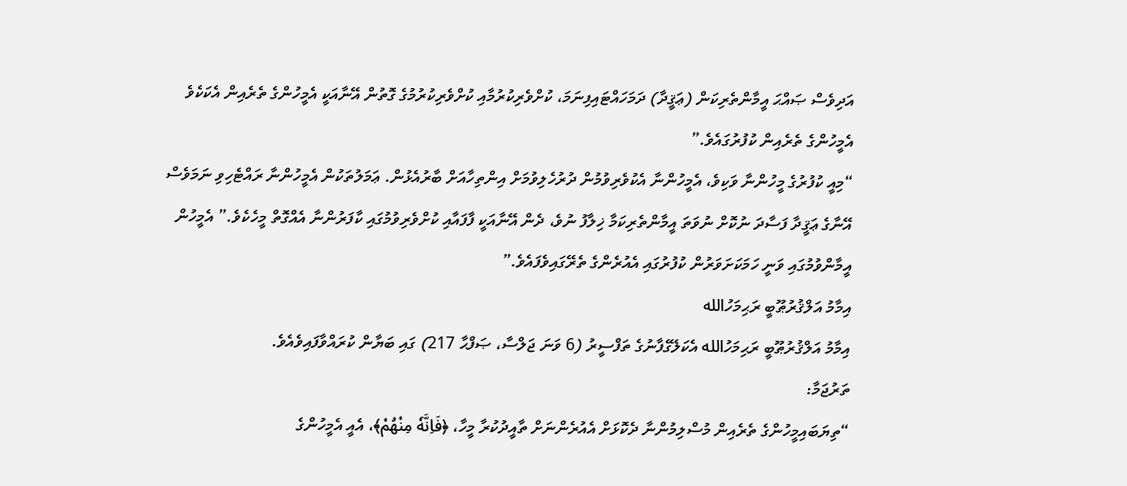އަދިވެސް ޞައްޙަ އީމާންތެރިކަން (ޢަޤީދާ) ދަމަހައްޓައިފިނަމަ، ކުށްވެރިކުރުމާއި ކުށްވެރިކުރުމުގެ ގޮތުން އޭނާއަކީ އެމީހުންގެ ތެރެއިން އެކަކެވެ އެމީހުންގެ ތެރެއިން ކުފުރުގައެވެ.”
“މިއީ ކުފުރުގެ މީހުންނާ ވަކިވެ، އެމީހުންނާ އެކުވެރިވުމުން ދުރުހެލިވުމަށް އިންތިހާއަށް ބާރުއެޅުން. ޢަމަލުތަކުން އެމީހުންނާ ރައްޓެހިވި ނަމަވެސް އޭނާގެ ޢަޤީދާ ފަސާދަ ނުކޮށް ނުވަތަ އީމާންތެރިކަމާ ޚިލާފު ނުވެ، ދެން އޭނާއަކީ ފާފައާއި ކުށްވެރިވުމުގައި ކާފަރުންނާ އެއްގޮތް މީހެކެވެ.” އެމީހުން އީމާންވުމުގައި ވަނީ ހަމަކަށަވަރުން ކުފުރުގައި އެއުރެންގެ ތެރޭގައިވެފައެވެ.”
އިމާމު އަލްޤުރުޠޫބީ ރަޙިމަހުالله
އިމާމު އަލްޤުރުޠޫބީ ރަޙިމަހުالله އެކަލޭގެފާނުގެ ތަފްސީރު (6 ވަނަ ޖަލްސާ، ޞަފްޙާ 217) ގައި ބަޔާން ކުރައްވާފައިވެއެވެ.
ތަރުޖަމާ:
“ތިޔަބައިމީހުންގެ ތެރެއިން މުސްލިމުންނާ ދެކޮޅަށް އެއުރެންނަށް ތާއީދުކުރާ މީހާ، ﴿فَاِنَّهٗ مِنْهُمْ﴾، އެއީ އެމީހުންގެ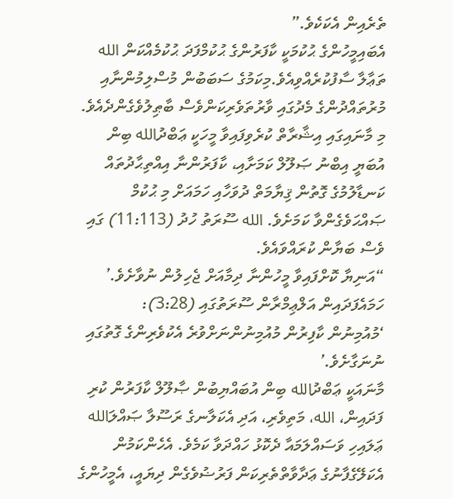ތެރެއިން އެކަކެވެ.”
އެބައިމީހުންގެ ޙުކުމަކީ ކާފަރުންގެ ޙުކުމްފަދަ ޙުކުމެއްކަން الله ތަޢާލާ ސާފުކުރެއްވިއެވެ.މިކަމުގެ ސަބަބުން މުސްލިމުންނާއި މުރުތައްދުންގެ މެދުގައި ވާރުތަވެރިކަންވެސް ބާޠިލުވެގެންދެއެވެ. މި މާނައިގައި އިޝާރާތް ކުރެވިފައިވާ މީހަކީ ޢަބްދުالله ބިން އުބަޔީ އިބްނު ޞަލޫލް ކަމަށާއި، ކާފަރުންނާ އިއްތިޙާދުތައް ކަނޑާލުމުގެ ގޮތުން ޤިޔާމަތް ދުވަހާއި ހަމައަށް މި ޙުކުމް ޞައްޙަވެގެންވާ ކަމަށެވެ. الله ސޫރަތު ހުދު (11:113) ގައި ވެސް ބަޔާން ކުރައްވައެވެ.
“އަނިޔާ ކޮށްފައިވާ މީހުންނާ ދިމާއަށް ޖެހިލުން ނުވާށެވެ.’
ހަމައެފަދައިން އަލްޢިމްރާން ސޫރަތުގައި (3:28):
‘މުއުމިނުން ކާފިރުން މުއުމިނުންނަށްވުރެ އެކުވެރިންގެ ގޮތުގައި ނުނަގާށެވެ.’
މާނައަކީ ޢަބްދުالله ބިން އުބައްޔިބުން ޞާލޫލް ކާފަރުން ކުރި ފަދައިން، الله، މަތިވެރި، އަދި އެކަލާނގެ ރަސޫލާ ޞައްލަالله ޢަލައިހި ވަސައްލަމައާ ދެކޮޅު ހައްދަވާ ކަމެވެ. އެހެންކަމުން އެކަލޭގެފާނުގެ ޢަދާވާތްތެރިކަން ފަރުޟުވެގެން ދިޔައީ، އެމީހުންގެ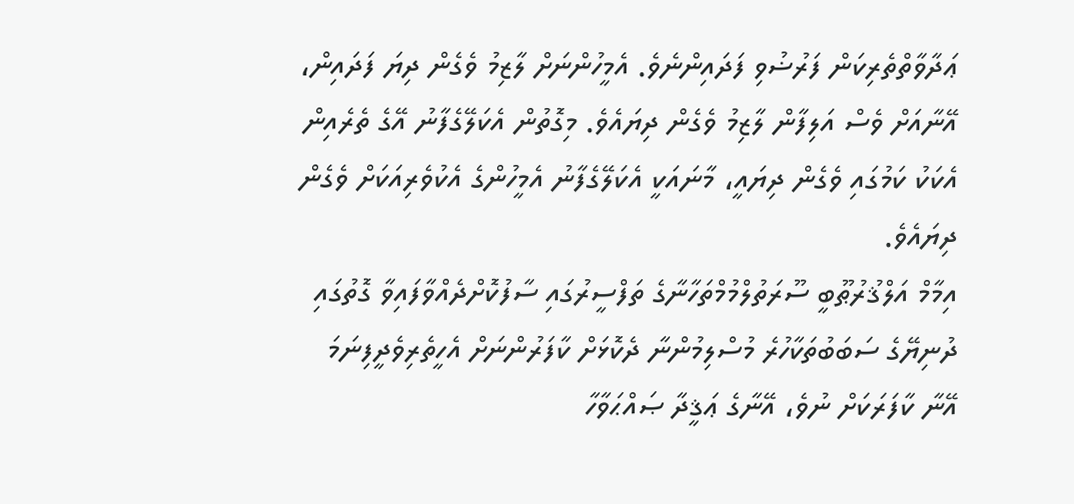ޢަދާވާތްތެރިކަން ފަރުޟުވި ފަދައިންނެވެ. އެމީހުންނަށް ލާޒިމު ވެގެން ދިޔަ ފަދައިން، އޭނާއަށް ވެސް އަލިފާން ލާޒިމު ވެގެން ދިޔައެވެ. މިގޮތުން އެކަލޭގެފާނު އޭގެ ތެރެއިން އެކަކު ކަމުގައި ވެގެން ދިޔައީ، މާނައަކީ އެކަލޭގެފާނު އެމީހުންގެ އެކުވެރިއަކަށް ވެގެން ދިޔައެވެ.
އިމާމް އަލްޤުރުޠޫބީ ސޫރަތުލްމުމްތަހާނާގެ ތަފްސީރުގައި ސާފުކޮށްދެއްވާފައިވާ ގޮތުގައި ދުނިޔޭގެ ސަބަބުތަކާހުރެ މުސްލިމުންނާ ދެކޮޅަށް ކާފަރުންނަށް އެހީތެރިވެދީފިނަމަ އޭނާ ކާފަރަކަށް ނުވެ، އޭނާގެ ޢަޤީދާ ޞައްޙަވާހާ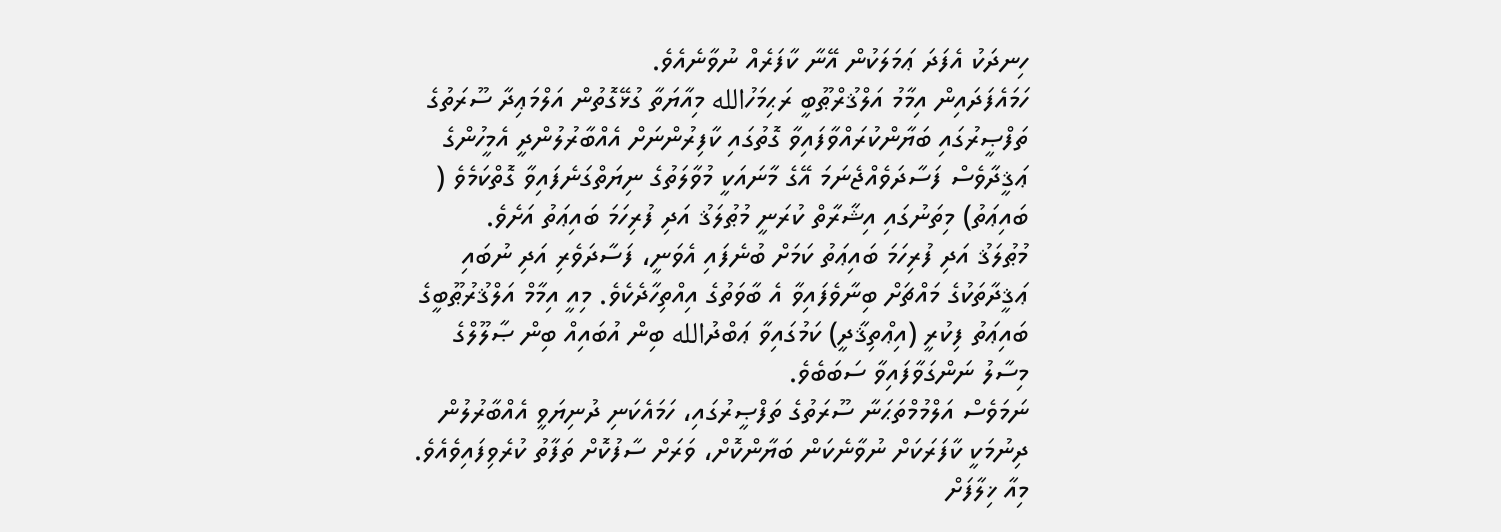ހިނދަކު އެފަދަ ޢަމަލަކުން އޭނާ ކާފަރެއް ނުވާނެއެވެ.
ހަމައެފަދައިން އިމާމު އަލްޤުރްޠޫބީ ރަޙިމަހުالله މިއާޔަތާ ގުޅޭގޮތުން އަލްމަޢިދާ ސޫރަތުގެ ތަފްޞީރުގައި ބަޔާންކުރައްވާފައިވާ ގޮތުގައި ކާފިރުންނަށް އެއްބާރުލުންދީ އެމީހުންގެ ޢަޤީދާވެސް ފަސާދަވެއްޖެނަމަ އޭގެ މާނައަކީ މުވާލަތުގެ ނިޔަތްގަނެފައިވާ ގޮތްކަމެވެ ( ބައިޢަތު) މިތަނުގައި އިޝާރާތް ކުރަނީ މުޠުލަޤު އަދި ފުރިހަމަ ބައިޢަތު އަށެވެ.
މުޠުލަޤު އަދި ފުރިހަމަ ބައިޢަތު ކަމަށް ބުނެފައި އެވަނީ، ފަސާދަވެރި އަދި ނުބައި ޢަޤީދާތަކުގެ މައްޗަށް ބިނާވެފައިވާ އެ ބާވަތުގެ އިއްތިހާދެކެވެ. މިއީ އިމާމް އަލްޤުރުޠޫބީގެ ބައިޢަތު ފިކުރީ (އިޢްތިޤާދީ) ކަމުގައިވާ ޢަބްދުالله ބިން އުބައިއް ބިން ޞާލޫލްގެ މިސާލު ނަންގަވާފައިވާ ސަބަބެވެ.
ނަމަވެސް އަލްމުމްތަޙަނާ ސޫރަތުގެ ތަފްޞީރުގައި، ހަމައެކަނި ދުނިޔަވީ އެއްބާރުލުން ދިނުމަކީ ކާފަރަކަށް ނުވާނެކަން ބަޔާންކޮށް، ވަރަށް ސާފުކޮށް ތަފާތު ކުރެވިފައިވެއެވެ. މިއާ ޚިލާފަށް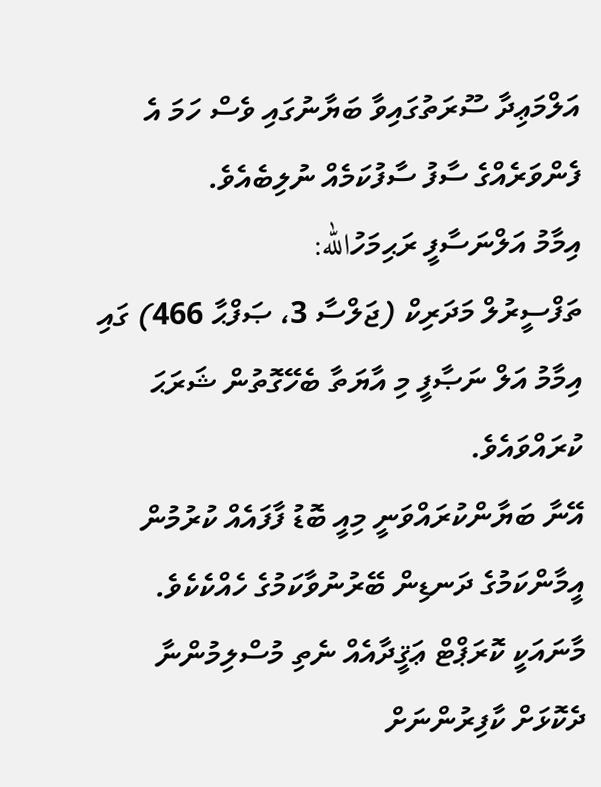އަލްމަޢިދާ ސޫރަތުގައިވާ ބަޔާނުގައި ވެސް ހަމަ އެ ފެންވަރެއްގެ ސާފު ސާފުކަމެއް ނުލިބެއެވެ.
އިމާމު އަލްނަސާފީ ރަޙިމަހުالله:
ތަފްސީރުލް މަދަރިކް (ޖަލްސާ 3، ޞަފްޙާ 466) ގައި އިމާމު އަލް ނަޞާފީ މި އާޔަތާ ބެހޭގޮތުން ޝަރަޙަ ކުރައްވައެވެ.
އޭނާ ބަޔާންކުރައްވަނީ މިއީ ބޮޑު ފާފައެއް ކުރުމުން އީމާންކަމުގެ ދަނޑިން ބޭރުނުވާކަމުގެ ހެއްކެކެވެ. މާނައަކީ ކޮރަޕްޓް ޢަޤީދާއެއް ނެތި މުސްލިމުންނާ ދެކޮޅަށް ކާފިރުންނަށް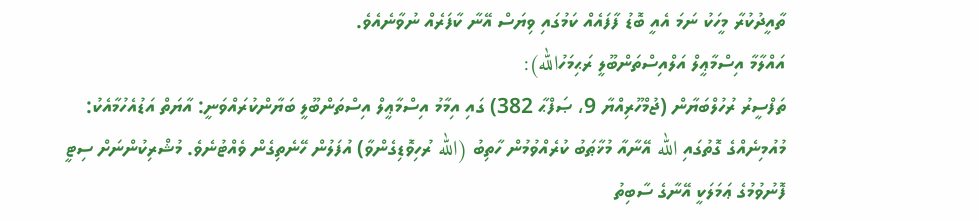ތާއީދުކުރާ މީހަކު ނަމަ އެއީ ބޮޑު ފާފައެއް ކަމުގައި ވިޔަސް އޭނާ ކާފަރެއް ނުވާނެއެވެ.
އައްލާމާ އިސްމާޢީލް އަލްއިސްތަންބޫލީ ރަޙިމަހުالله):
ތަފްސީރު ރުހުލްބަޔާން (ޖުމްހޫރިއްޔާ 9، ޞަފްޙާ 382) ގައި އިމާމު އިސްމާޢީލް އިސްތަންބޫލީ ބަޔާންކުރައްވަނީ: އާޔަތް އަޑުއެހުމާއެކު:
މުއުމިނެއްގެ ގޮތުގައި الله އޭނާއާ މުޚާޠަބު ކުރެއްވުމުން ހާތިބު (الله ރުހިވޮޑިގެންވާ) އުފަލުން ހޭނެތިގެން ވެއްޓުނެވެ. މުޝްރިކުންނަށް ސިޓީ ފޮނުވުމުގެ ޢަމަލަކީ އޭނާގެ ސާބިތު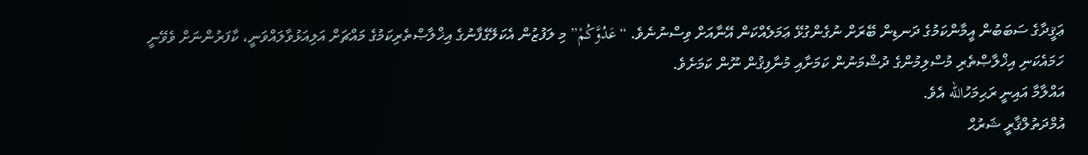ޢަޤީދާގެ ސަބަބުން އީމާންކަމުގެ ދަނޑިން ބޭރަށް ނުގެންގުޅޭ ޢަމަލެއްކަން އޭނާއަށް ވިސްނުނެވެ. “عَدُوَّكُمْ” މި ލަފުޒުން އެކަލޭގެފާނުގެ އިޚްލާޞްތެރިކަމުގެ މައްޗަށް އަލިއަޅުވާލައްވަނީ، ކާފަރުންނަށް ވެވޭނީ ހަމައެކަނި އިޚްލާޞްތެރި މުސްލިމުންގެ ދުޝްމަނުން ކަމަށާއި މުނާފިޤުން ނޫން ކަމަށެވެ.
އައްލާމާ އައިނީ ރަޙިމަހުالله އެވެ.
އުމްދަތުލްޤާރީ ޝަރުޙް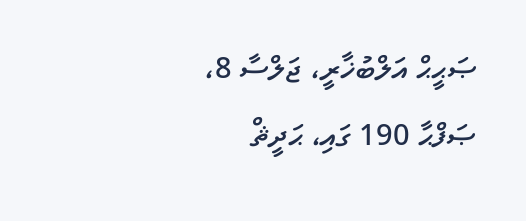ޞަޙީޙް އަލްބުޚާރީ، ޖަލްސާ 8، ޞަފްޙާ 190 ގައި، ޙަދީޘް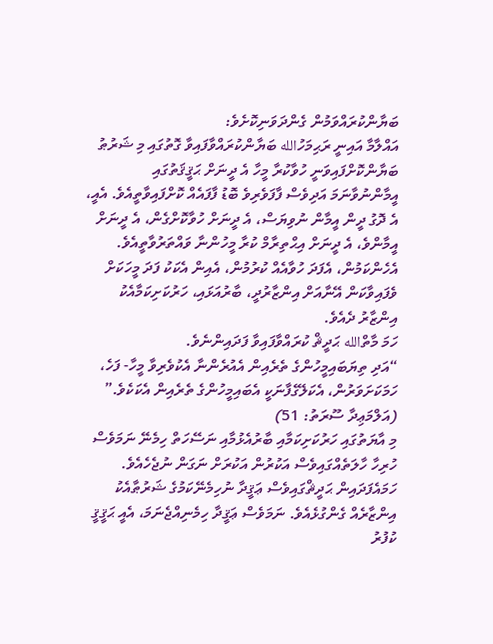ބަޔާންކުރައްވަމުން ގެންދަވަނިކޮށެވެ:
އައްލާމާ އައިނީ ރަޙިމަހުالله ބަޔާންކުރައްވާފައިވާ ގޮތުގައި މި ޝަރުޠު ބަޔާންކޮށްފައިވަނީ ހުވާކުރާ މީހާ އެ ދީނަށް ޙަޤީޤަތުގައި އީމާންނުވާނަމަ އަދިވެސް ފާފަވެރިވެ ބޮޑު ފާފައެއް ކޮށްފައިވާތީއެވެ. އެއީ، އެ ދޮގު ދީން އީމާން ނުވިޔަސް، އެ ދީނަށް ހުވާކޮށްގެން، އެ ދީނަށް އީމާންވެ، އެ ދީނަށް އިޙްތިރާމް ކުރާ މީހުންނާ ވައްތަރުވާތީއެވެ. އެހެންކަމުން، އެފަދަ ހުވާއެއް ކުރުމުން، އެއިން އެކަކު ފަދަ މީހަކަށް ވެފައިވާކަން އޭނާއަށް އިންޒާރުދީ، ބާރުއަޅައި، ހަރުކަށިކަމާއެކު އިންޒާރު ދެއެވެ.
ހަމަ މާތްالله ޙަދީޘް ކުރައްވާފައިވާ ފަދައިންނެވެ.
“އަދި ތިޔަބައިމީހުންގެ ތެރެއިން އެއުރެންނާ އެކުވެރިވާ މީހާ- ފަހެ، ހަމަކަށަވަރުން، އެކަލޭގެފާނަކީ އެބައިމީހުންގެ ތެރެއިން އެކަކެވެ.” (އަލްމަޢިދާ ސޫރަތު: 51)
މި އާޔަތުގައި ހަރުކަށިކަމާއި ބާރުއެޅުމާއި ނަސޭހަތް ހިމެނޭ ނަމަވެސް ހުރިހާ ހާލަތެއްގައިވެސް އަކުރުން އަކުރަށް ނަގަން ނުޖެހެއެވެ. ހަމައެފަދައިން ޙަދީޘްގައިވެސް ޢަޤީދާ ނުހިމެނޭކަމުގެ ޝަރުޠާއެކު އިންޒާރެއް ގެންގުޅެއެވެ. ނަމަވެސް ޢަޤީދާ ހިމެނިއްޖެނަމަ، އެއީ ޙަޤީޤީ ކުފުރު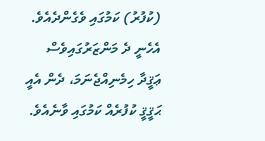(ކުފުރު) ކަމުގައި ވެގެންދެއެވެ.
އެހެނީ ދެ މަންޒަރުގައިވެސް ޢަޤީދާ ހިމެނިއްޖެނަމަ، ދެން އެއީ ޙަޤީޤީ ކުފުރެއް ކަމުގައި ވާނެއެވެ.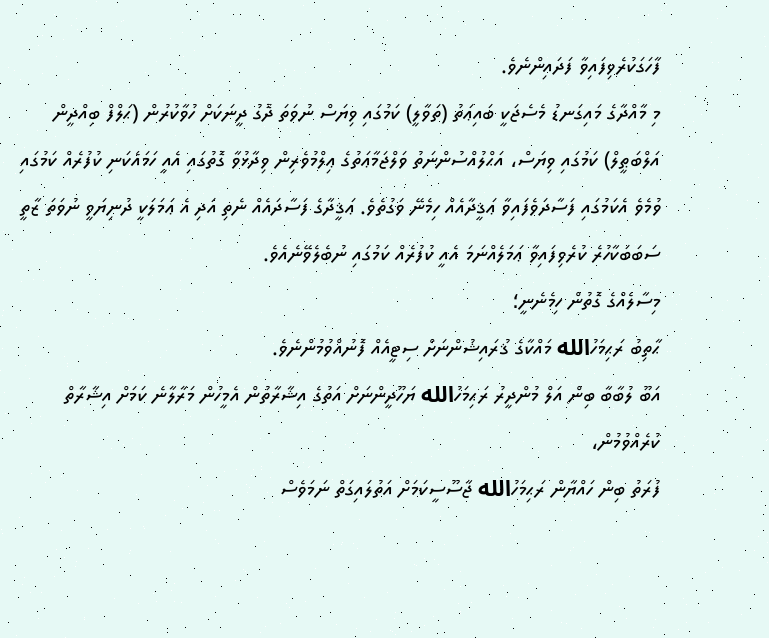ފާހަގަކުރެވިފައިވާ ފަދައިންނެވެ.
މި މާއްދާގެ މައިގަނޑު މެސެޖަކީ ބައިޢަތު (ތަވާލީ) ކަމުގައި ވިޔަސް ނުވަތަ ދޮގު ދީނަކަށް ހުވާކުރުން (ޙަލްފް ބިއްދީން އަލްބަޠީލް) ކަމުގައި ވިޔަސް، އަޙްލުއްސުންނަތު ވަލްޖަމާޢަތުގެ ޢިލްމުވެރިން ވިދާޅުވާ ގޮތުގައި އެއީ ހަމައެކަނި ކުފުރެއް ކަމުގައި ވުމެވެ އެކަމުގައި ފަސާދަވެފައިވާ ޢަޤީދާއެއް ހިމެނޭ ވަގުތެވެ. ޢަޤީދާގެ ފަސާދައެއް ނެތި އަދި އެ ޢަމަލަކީ ދުނިޔަވީ ނުވަތަ ޒާތީ ސަބަބަކާހުރެ ކުރެވިފައިވާ ޢަމަލެއްނަމަ އެއީ ކުފުރެއް ކަމުގައި ނުބެލެވޭނެއެވެ.
މިސާލެއްގެ ގޮތުން ހިމެނެނީ؛
ޙާތިބު ރަޙިމަހުالله މައްކާގެ ޤުރައިޝުންނަށް ސިޓީއެއް ފޮނުއްވުމުންނެވެ.
އަބޫ ލުބާބާ ބިން އަލް މުންދީރު ރަޙިމަހުالله ޔަހޫދީންނަށް އަތުގެ އިޝާރާތުން އެމީހުން މަރާލާނެ ކަމަށް އިޝާރާތް ކުރެއްވުމުން،
ފުރަތު ބިން ހައްޔާން ރަޙިމަހުالله ޖާސޫސީކަމަށް އަތުލައިގަތް ނަމަވެސް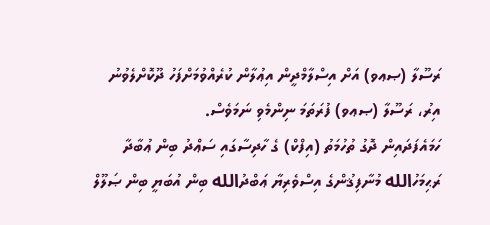ރަސޫލާ (ޞޢވ) އަށް އިސްލާމްދީން އިޢުލާން ކުރެއްވުމަށްފަހު ދޫކޮށްލެވުނު އިރު، ރަސޫލާ (ޞޢވ) ފުރަތަމަ ނިންމެވި ނަމަވެސް.
ހަމައެފަދައިން ދޮގު ތުހުމަތު (އިފްކް) ގެ ހާދިސާގައި ސަޢްދު ބިން ޢުބާދާ ރަޙިމަހުالله މުނާފިޤުންގެ އިސްވެރިޔާ ޢަބްދުالله ބިން އުބަޔީ ބިން ޞަލޫލް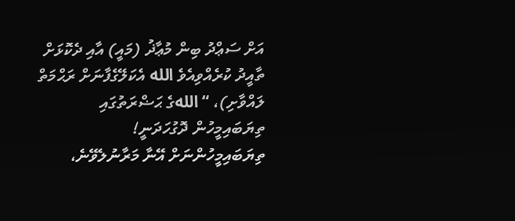އަށް ސަޢްދު ބިން މުޢާޛު (މައީ) އާއި ދެކޮޅަށް ތާއީދު ކުރެއްވިއެވެ الله އެކަލޭގެފާނަށް ރަޙްމަތް ލައްވާށި)، “اللهގެ ޙަޟްރަތުގައި ތިޔަބައިމީހުން ދޮގުހަދަނީ! ތިޔަބައިމީހުންނަށް އޭނާ މަރާނުލެވޭނެ،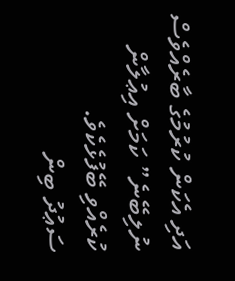އަދި އެކަން ކުރުމުގެ ބާރެއްވެސް ނުލިބޭނެ” ކަމަށް އިޢުލާން ކުރެއްވި ބޭފުޅެކެވެ.
ސަޢުދު ބިން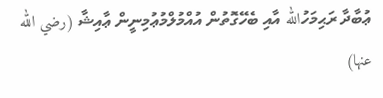ޢުބާދާ ރަޙިމަހުالله އާއި ބެހޭގޮތުން އުއްމުލްމުޢުމިނީން ޢާއިޝާ (رضي الله عنها)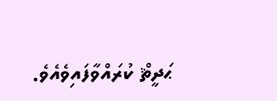ޙަދީޘް ކުރައްވާފައިވެއެވެ.